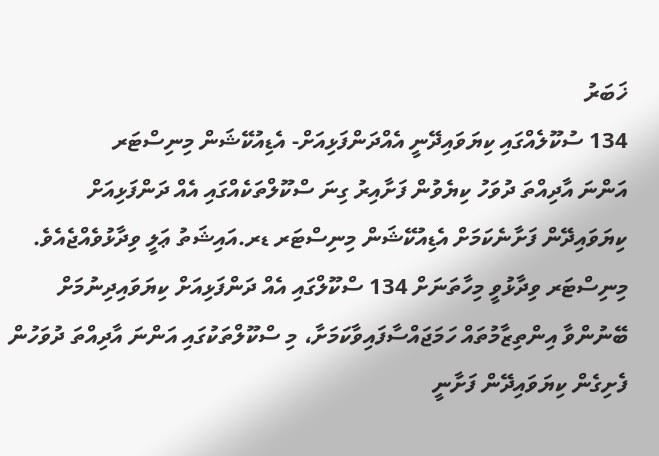ޚަބަރު
134 ސުކޫލެއްގައި ކިޔަވައިދޭނީ އެއްދަންފަޅިއަށް- އެޑިއުކޭޝަން މިނިސްޓަރ
އަންނަ އާދިއްތަ ދުވަހު ކިޔެވުން ފަށާއިރު ގިނަ ސްކޫލްތަކެއްގައި އެއް ދަންފަޅިއަށް ކިޔަވައިދޭން ފަށާނެކަމަށް އެޑިއުކޭޝަން މިނިސްޓަރ ޑރ.އައިޝަތު ޢަލީ ވިދާޅުވެއްޖެއެވެ.
މިނިސްޓަރ ވިދާޅުވީ މިހާތަނަށް 134 ސްކޫލްގައި އެއް ދަންފަޅިއަށް ކިޔަވައިދިނުމަށް ބޭނުންވާ އިންތިޒާމުތައް ހަމަޖައްސާފައިވާކަމަށާ، މި ސްކޫލްތަކުގައި އަންނަ އާދިއްތަ ދުވަހުން ފެށިގެން ކިޔަވައިދޭން ފަށާނީ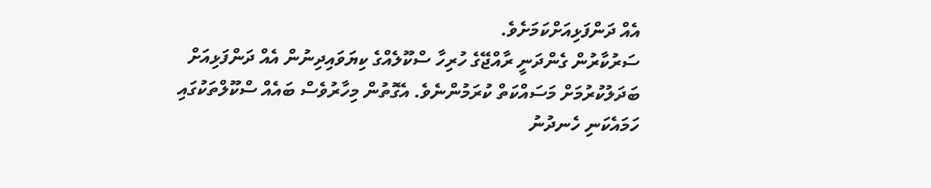އެއް ދަންފަޅިއަށްކަމަށެވެ.
ސަރުކާރުން ގެންދަނީ ރާއްޖޭގެ ހުރިހާ ސްކޫލެއްގެ ކިޔަވައިދިނުން އެއް ދަންފަޅިއަށް ބަދަލުކުރުމަށް މަސައްކަތް ކުރަމުންނެވެ. އެގޮތުން މިހާރުވެސް ބައެއް ސްކޫލްތަކުގައި ހަމައެކަނި ހެނދުނު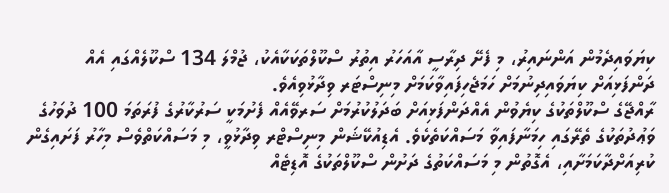ކިޔަވައިދެމުން އަންނައިރު، މި ފެށޭ ދިރާސީ އާއަހަރު އިތުރު ސްކޫލްތަކަކާއެކު، ޖުމްލަ 134 ސްކޫލެއްގައި އެއް ދަންފަޅިއަށް ކިޔަވައިދިނުމަށް ހަމަޖެހިފައިވާކަމަށް މިނިސްޓަރ ވިދާޅުވިއެވެ.
ރާއްޖޭގެ ސްކޫލްތަކުގެ ކިޔެވުން އެއްދަންފަޅިއަށް ބަދަލުކުރުމަށް ސަރވޭއެއް ފެށުމަކީ ސަރުކާރުގެ ފުރަތަމަ 100 ދުވަހުގެ ވަޢުދުތަކުގެ ތެރޭގައި ހިމަނާފައިވާ މަސައްކަތެކެވެ. އެޑިއުކޭޝަން މިނިސްޓްރ ވިދާޅުވީ، މި މަސައްކަތްވެސް މިހާރު ފަށައިގެން ކުރިއަށްދާކަމަށާއި، އެގޮތުން މި މަސައްކަތުގެ ދަށުން ސްކޫލްތަކުގެ އޮޑިޓެއް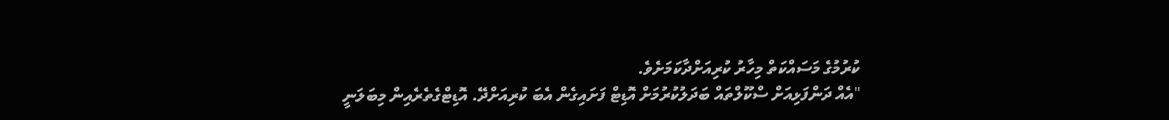ކުރުމުގެ މަސައްކަތް މިހާރު ކުރިއަށްދާކަމަށެވެ.
"އެއް ދަންފަޅިއަށް ސްކޫލްތައް ބަދަލުކުރުމަށް އޮޑިޓް ފަށައިގެން އެބަ ކުރިއަށްދޭ. އޮޑިޓްގެތެރެއިން މިބަލަނީ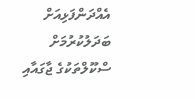އެއްދަންފަޅިއަށް ބަދަލުކުރުމަށް ސްކޫލްތަކުގެ ޖާގައާއި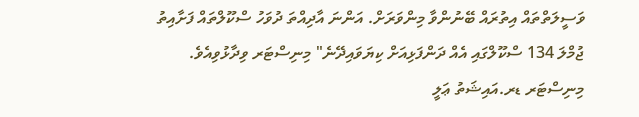ވަސީލަތްތައް އިތުރައް ބޭނުންވާ މިންވަރަށް. އަންނަ އާދިއްތަ ދުވަހު ސްކޫލްތައް ފަށާއިތު ޖުމްލަ 134 ސްކޫލްގައި އެއް ދަންފަޅިއަށް ކިޔަވައިދޭނެ" މިނިސްޓަރ ވިދާޅުވިއެވެ.
މިނިސްޓަރ ޑރ.އައިޝަތު ޢަލީ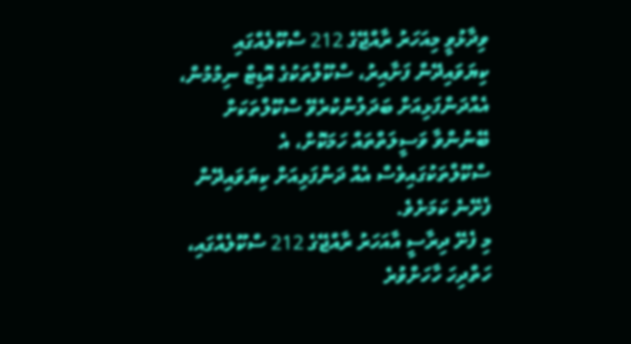ވިދާޅުވީ މިއަހަރު ރާއްޖޭގެ 212 ސްކޫލެއްގައި ކިޔަވައިދޭން ފަށާއިރު، ސްކޫލްތަކުގެ އޮޑިޓް ނިމުމުން، އެއްދަންފަޅިއަށް ބަދަލުނުކުރެވޭ ސްކޫލްތަކަށް ބޭނުންވާ ވަސީލަތްތައް ހަމަކޮށް، އެ ސްކޫލްތަކުގައިވެސް އެއް ދަންފަޅިއަށް ކިޔަވައިދޭން ފެށޭނެ ކަމަށެވެ.
މި ފެށޭ ދިރާސީ އާއަހަރު ރާއްޖޭގެ 212 ސްކޫލެއްގައި، ހަތްދިހަ ހާހަށްވުރެ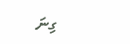ގިނަ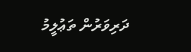ދަރިވަރުން ތަޢުލީމު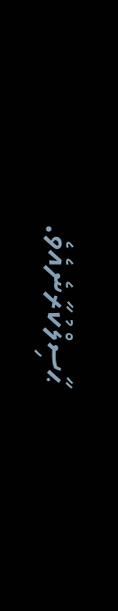ޙާސިލްކުރާނެއެވެ.